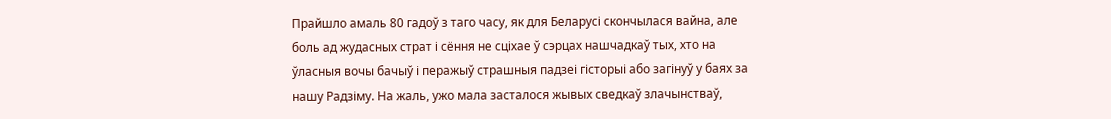Прайшло амаль 80 гадоў з таго часу, як для Беларусі скончылася вайна, але боль ад жудасных страт і сёння не сціхае ў сэрцах нашчадкаў тых, хто на ўласныя вочы бачыў і перажыў страшныя падзеі гісторыі або загінуў у баях за нашу Радзіму. На жаль, ужо мала засталося жывых сведкаў злачынстваў,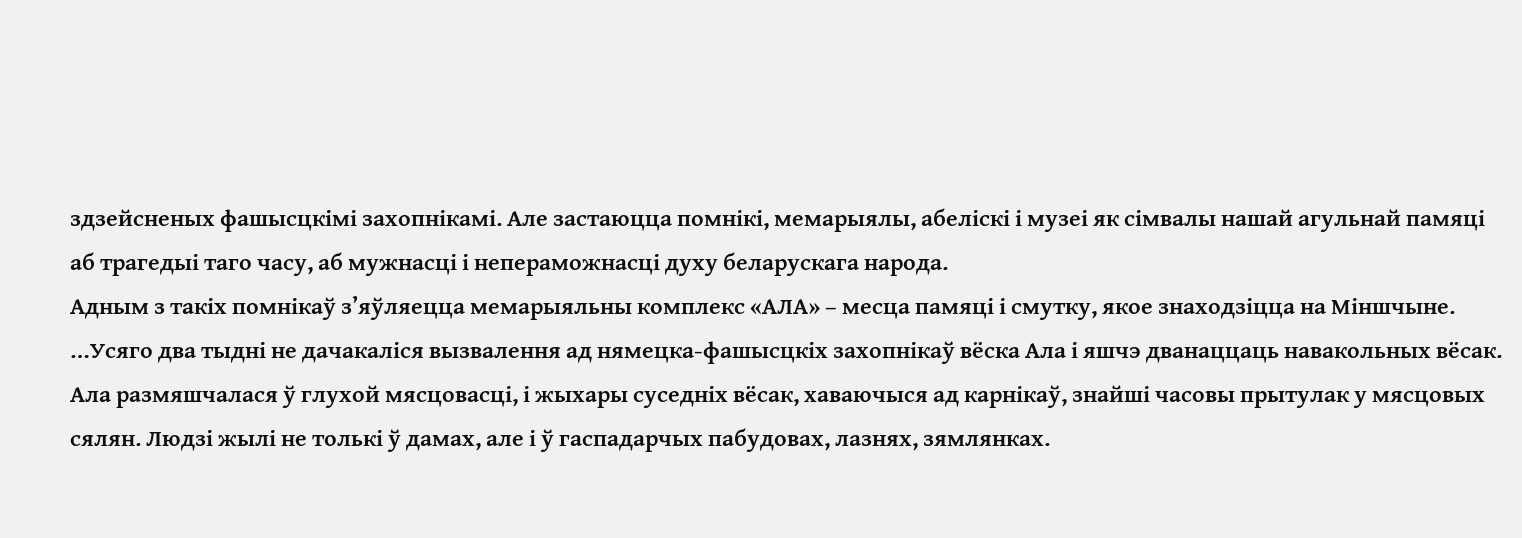здзейсненых фашысцкімі захопнікамі. Але застаюцца помнікі, мемарыялы, абеліскі і музеі як сімвалы нашай агульнай памяці аб трагедыі таго часу, аб мужнасці і непераможнасці духу беларускага народа.
Адным з такіх помнікаў з’яўляецца мемарыяльны комплекс «АЛА» – месца памяці і смутку, якое знаходзіцца на Міншчыне.
…Усяго два тыдні не дачакаліся вызвалення ад нямецка-фашысцкіх захопнікаў вёска Ала і яшчэ дванаццаць навакольных вёсак.
Ала размяшчалася ў глухой мясцовасці, і жыхары суседніх вёсак, хаваючыся ад карнікаў, знайші часовы прытулак у мясцовых сялян. Людзі жылі не толькі ў дамах, але і ў гаспадарчых пабудовах, лазнях, зямлянках.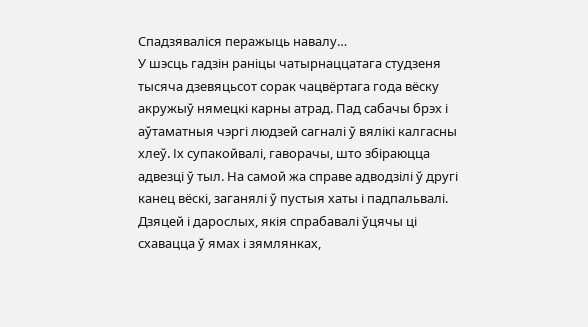Спадзяваліся перажыць навалу…
У шэсць гадзін раніцы чатырнаццатага студзеня тысяча дзевяцьсот сорак чацвёртага года вёску акружыў нямецкі карны атрад. Пад сабачы брэх і аўтаматныя чэргі людзей сагналі ў вялікі калгасны хлеў. Іх супакойвалі, гаворачы, што збіраюцца адвезці ў тыл. На самой жа справе адводзілі ў другі канец вёскі, заганялі ў пустыя хаты і падпальвалі.
Дзяцей і дарослых, якія спрабавалі ўцячы ці схавацца ў ямах і зямлянках,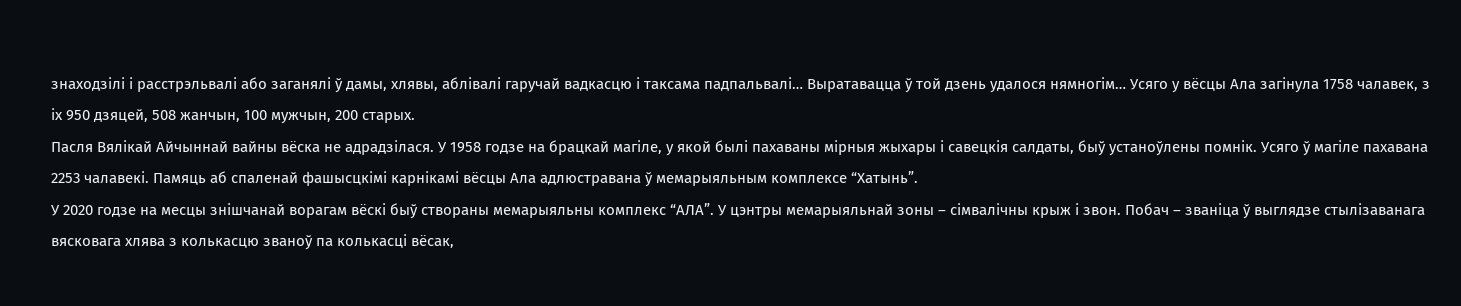знаходзілі і расстрэльвалі або заганялі ў дамы, хлявы, аблівалі гаручай вадкасцю і таксама падпальвалі… Выратавацца ў той дзень удалося нямногім… Усяго у вёсцы Ала загінула 1758 чалавек, з іх 950 дзяцей, 508 жанчын, 100 мужчын, 200 старых.
Пасля Вялікай Айчыннай вайны вёска не адрадзілася. У 1958 годзе на брацкай магіле, у якой былі пахаваны мірныя жыхары і савецкія салдаты, быў устаноўлены помнік. Усяго ў магіле пахавана 2253 чалавекі. Памяць аб спаленай фашысцкімі карнікамі вёсцы Ала адлюстравана ў мемарыяльным комплексе “Хатынь”.
У 2020 годзе на месцы знішчанай ворагам вёскі быў створаны мемарыяльны комплекс “АЛА”. У цэнтры мемарыяльнай зоны – сімвалічны крыж і звон. Побач – званіца ў выглядзе стылізаванага вясковага хлява з колькасцю званоў па колькасці вёсак,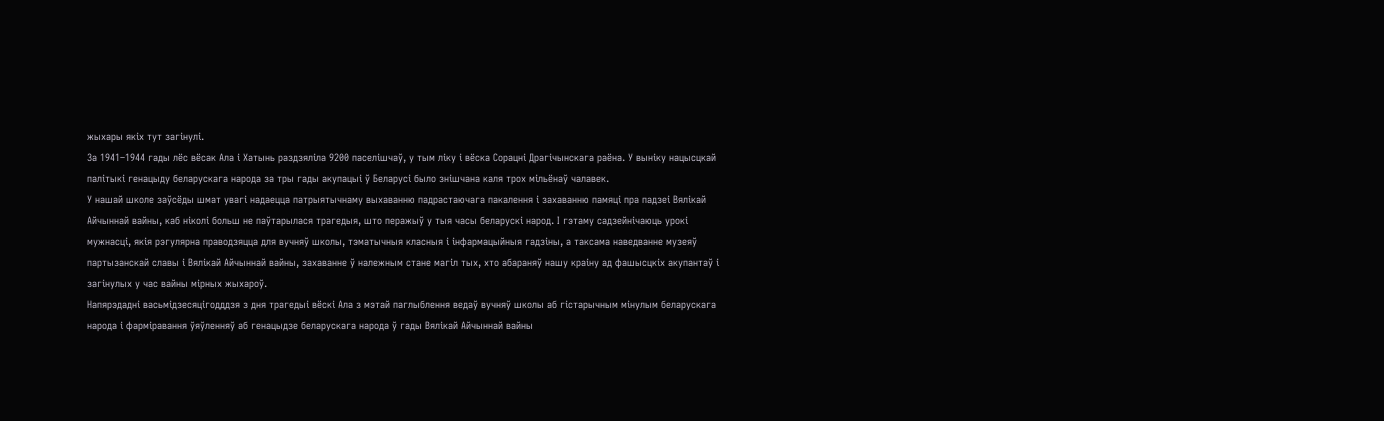жыхары якіх тут загінулі.
За 1941–1944 гады лёс вёсак Ала і Хатынь раздзяліла 9200 паселішчаў, у тым ліку і вёска Сорацні Драгічынскага раёна. У выніку нацысцкай палітыкі генацыду беларускага народа за тры гады акупацыі ў Беларусі было знішчана каля трох мільёнаў чалавек.
У нашай школе заўсёды шмат увагі надаецца патрыятычнаму выхаванню падрастаючага пакалення і захаванню памяці пра падзеі Вялікай Айчыннай вайны, каб ніколі больш не паўтарылася трагедыя, што перажыў у тыя часы беларускі народ. І гэтаму садзейнічаюць урокі мужнасці, якія рэгулярна праводзяцца для вучняў школы, тэматычныя класныя і інфармацыйныя гадзіны, а таксама наведванне музеяў партызанскай славы і Вялікай Айчыннай вайны, захаванне ў належным стане магіл тых, хто абараняў нашу краіну ад фашысцкіх акупантаў і загінулых у час вайны мірных жыхароў.
Напярэдадні васьмідзесяцігодддзя з дня трагедыі вёскі Ала з мэтай паглыблення ведаў вучняў школы аб гістарычным мінулым беларускага народа і фарміравання ўяўленняў аб генацыдзе беларускага народа ў гады Вялікай Айчыннай вайны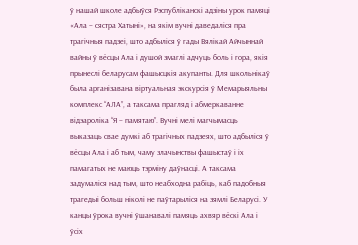ў нашай школе адбыўся Рэспубліканскі адзіны урок памяці «Ала – сястра Хатыні», на якім вучні даведаліся пра трагічныя падзеі, што адбыліся ў гады Вялікай Айчыннай вайны ў вёсцы Ала і душой змаглі адчуць боль і гора, якія прынеслі беларусам фашысцкія акупанты. Для школьнікаў была арганізавана віртуальная экскурсія ў Мемарыяльны комплекс “АЛА”, а таксама прагляд і абмеркаванне відэароліка “Я – памятаю”. Вучні мелі магчымасць выказаць свае думкі аб трагічных падзеях, што адбыліся ў вёсцы Ала і аб тым, чаму злачынствы фашыстаў і іх памагатых не маюць тэрміну даўнасці. А таксама задумаліся над тым, што неабходна рабіць, каб падобныя трагедыі больш ніколі не паўтарыліся на зямлі Беларусі. У канцы ўрока вучні ўшанавалі памяць ахвяр вёскі Ала і ўсіх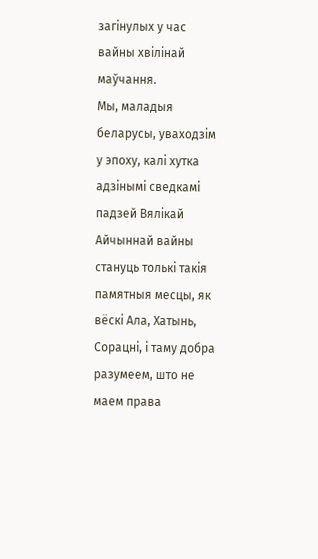загінулых у час вайны хвілінай маўчання.
Мы, маладыя беларусы, уваходзім у эпоху, калі хутка адзінымі сведкамі падзей Вялікай Айчыннай вайны стануць толькі такія памятныя месцы, як вёскі Ала, Хатынь, Сорацні, і таму добра разумеем, што не маем права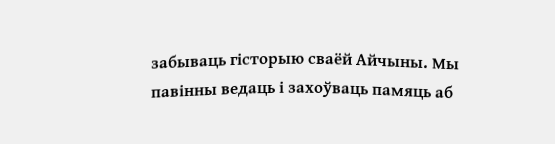забываць гісторыю сваёй Айчыны. Мы павінны ведаць і захоўваць памяць аб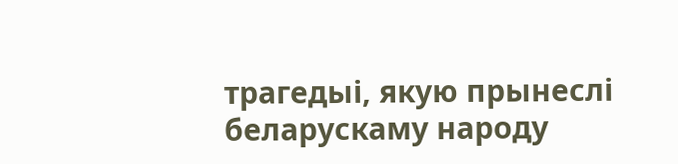трагедыі, якую прынеслі беларускаму народу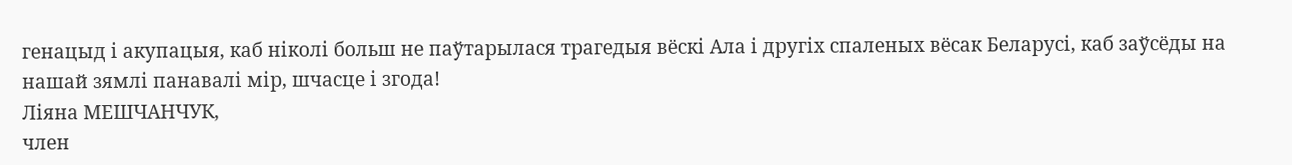генацыд і акупацыя, каб ніколі больш не паўтарылася трагедыя вёскі Ала і другіх спаленых вёсак Беларусі, каб заўсёды на нашай зямлі панавалі мір, шчасце і згода!
Ліяна МЕШЧАНЧУК,
член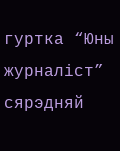гуртка “Юны журналіст” сярэдняй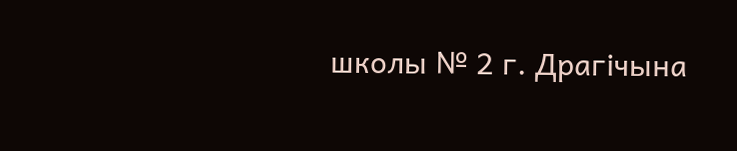школы № 2 г. Драгічына